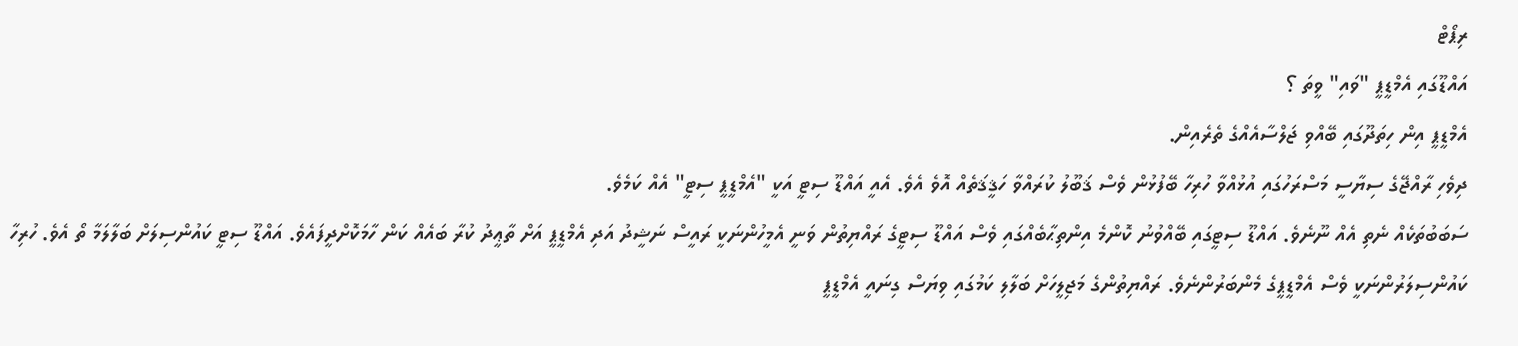ރިޕޯޓް
އައްޑޫގައި އެމްޑީޕީ "ވައި" ވީތަ ؟
އެމްޑީޕީ އިން ހިތަދޫގައި ބޭއްވި ޖަލްސާއެއްގެ ތެރެއިން.
ދިވެހި ރާއްޖޭގެ ސިޔާސީ މަސްރަހުގައި އުޅުއްވާ ހުރިހާ ބޭފުޅުން ވެސް ޤަބޫލު ކުރައްވާ ހަޤީޤަތެއް އޮވެ އެވެ. އެއީ އައްޑޫ ސިޓީ އަކީ "އެމްޑީޕީ ސިޓީ" އެއް ކަމެވެ.
ސަބަބުތަކެއް ނެތި އެއް ނޫނެވެ. އައްޑޫ ސިޓީގައި ބޭއްވުނު ކޮންމެ އިންތިޙާބެއްގައި ވެސް އައްޑޫ ސިޓީގެ ރައްޔިތުން ވަނީ އެމީހުންނަކީ ރައީސް ނަޝީދު އަދި އެމްޑީޕީ އަށް ތާޢީދު ކުރާ ބައެއް ކަން ހާމަކޮށްދީފައެވެ. އައްޑޫ ސިޓީ ކައުންސިލަށް ބަލާލަމާ ތޯ އެވެ. ހުރިހާ ކައުންސިލަރުންނަކީ ވެސް އެމްޑީޕީގެ މެންބަރުންނެވެ. ރައްޔިތުންގެ މަޖިލީހަށް ބަލާލި ކަމުގައި ވިޔަސް ގިނައީ އެމްޑީޕީ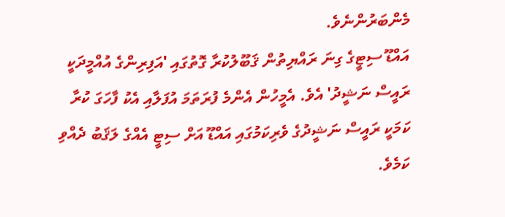މެންބަރުންނެވެ.
އައްޑޫ ސިޓީގެ ގިނަ ރައްޔިތުން ޤަބޫލުކުރާ ގޮތުގައި 'އަފިރިންގެ އުއްމީދަކީ ރައީސް ނަޝީދު' އެވެ. އެމީހުން އެންމެ ފުރަތަމަ އުފަލާއި އެކު ފާހަގަ ކުރާ ކަމަކީ ރައީސް ނަޝީދުގެ ވެރިކަމުގައި އައްޑޫ އަށް ސިޓީ އެއްގެ ލަޤަބު ދެއްވި ކަމެވެ.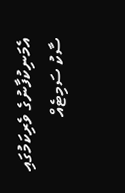އެމަނިކުފާނުގެ ވެރިކަމުގައި ސާކު ސަމިޓެއް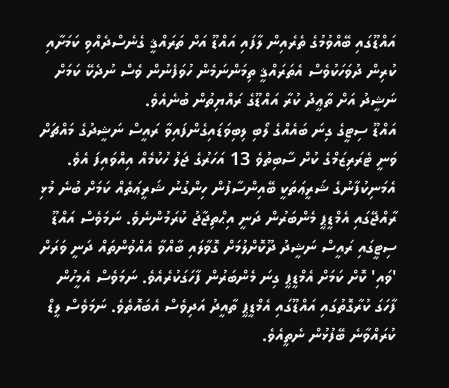އައްޑޫގައި ބޭއްވުމުގެ ތެރެއިން ލާފައި އައްޑޫ އަށް ތަރައްޤީ ގެނެސްދެއްވި ކަމަށާއި ކުރިން ދުވަހަކުވެސް އެތަރައްޤީ ތިމަންނަމެން ހުވަފެނުން ވެސް ނުދެކޭ ކަމަށް ނަޝީދު އަށް ތާޢީދު ކުރާ އައްޑޫގެ ރައްޔިތުން ބުނެއެވެ.
އައްޑޫ ސިޓީގެ ގިނަ ބައެއްގެ ލޯބި ލިބިވަޑައިގެންފައިވާ ރައީސް ނަޝީދުގެ މައްޗަށް ވަނީ ޓެރަރިޒަމްގެ ކުށް ސާބިތުވެ 13 އަހަރުގެ ޖަލު ހުކުމެއް އިއްވައިފަ އެވެ. އެމަނިކުފާނުގެ ޝަރީޢަތަކީ ބޭއިންސާފުން ހިންގުނު ޝަރީޢަތެއް ކަމަށް ބުނެ މުޅި ރާއްޖޭގައި އެމްޑީޕީ މެންބަރުން ދަނީ އިޙްތިޖާޖު ކުރަމުންނެވެ. ނަމަވެސް އައްޑޫ ސިޓީގައި ރައީސް ނަޝީދު ދޫކޮށްލުމަށް ގޮވާލައި ބާއްވާ އެއްވުންތައް ދަނީ ވަރަށް 'ވައި' ކޮށް ކަމަށް އެމްޑީޕީ ގިނަ މެންބަރުން ފާހަގަކުރެއެވެ. ނަމަވެސް އެމީހުން ފާހަގަ ކުރާގޮތުގައި އައްޑޫގައި އެމްޑީޕީ ތާއީދު އަދިވެސް އެބައޮތެވެ. ނަމަވެސް ލީޑް ކުރައްވާނެ ބޭފުޅުން ނެތީއެވެ.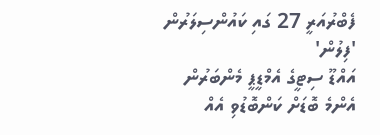ފެބްރުއަރީ 27 ގައި ކައުންސިލަރުން 'ފިލުން'
އައްޑޫ ސިޓީގެ އެމްޑީޕީ މެންބަރުން އެންމެ ބޮޑަށް ކަންބޮޑުވި އެއް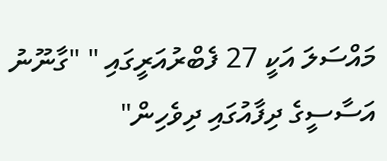މައްސަލަ އަކީ 27 ފެބްރުއަރީގައި " "ގާނޫނު އަސާސީގެ ދިފާއުގައި ދިވެހިން"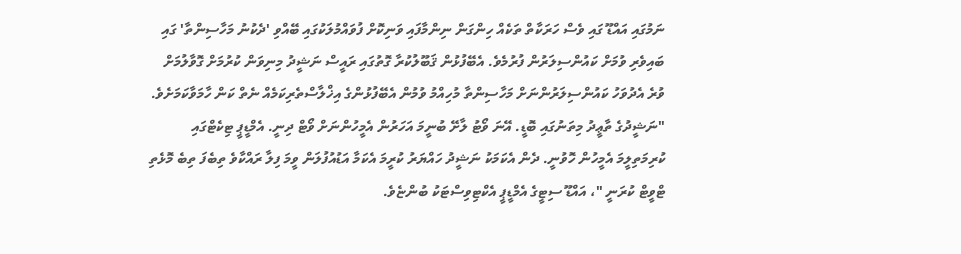ނަމުގައި އައްޑޫ ގައި ވެސް ހަރަކާތް ތަކެއް ހިންގަން ނިންމާފައި ވަނިކޮށް ފުވައްމުލަކުގައި ބޭއްވި 'ދެކުނު މަހާސިންތާ' ގައި ބައިވެރި ވުމަށް ކައުންސިލަރުން ފުރުމެވެ. އެބޭފުޅުން ޤަބޫލުކުރާ ގޮތުގައި ރައީސް ނަޝީދު މިނިވަން ކުރުމަށް ގޮވާލުމަށް ވުރެ އެދުވަހު ކައުންސިލަރުންނަށް މަހާސިންތާ މުހިއްމު ވުމުން އެބޭފުޅުންގެ އިޚްލާސްތެރިކަމެއް ނެތް ކަން ހާމަވާކަމަށެވެ.
"ނަޝީދުގެ ތާޢީދު މިތަނުގައި ބޮޑީ. އޭނަ ވޯޓު ލާށޭ ބުނީމަ އަހަރުން އެމީހުންނަށް ވޯޓް ދިނީ. އެމްޑީޕީ ޓިކެޓްގައި ކުރިމަތިލީމަ އެމީހުން ހޮވުނީ. ދެން އެކަމަކު ނަޝީދު ހައްޔަރު ކުރީމަ އެކަމާ އަޑުއުފުލަން ވީމަ ފިލާ ރައްކާވެ ތިބެފަ ތިބެ މޮޅެތި ޓްވީޓް ކުރަނީ "، އައްޑޫ ސިޓީގެ އެމްޑީޕީ އެކްޓިވިސްޓަކު ބުންޏެވެ.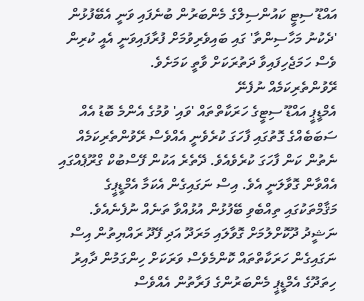އައްޑޫ ސިޓީ ކައުންސިލްގެ މެންބަރުން ބުނެފައި ވަނީ އެބޭފުޅުން 'ދެކުނު މަހާސިންތާ' ގައި ބައިވެރިވުމަށް ފުރާފައިވަނީ އެއީ ކުރިން ވެސް ހަމަޖެހިފައިވާ ދަތުރަކަށް ވާތީ ކަމަށެވެ.
ރޭވުންތެރިކަމެއް ނުފެނޭ
އެމްޑީޕީ އައްޑޫ ސިޓީގެ ހަރަކާތްތައް 'ވައި' ވުމުގެ އެންމެ ބޮޑު އެއް ސަބަބެއްގެ ގޮތުގައި ފާހަގަ ކުރެވެނީ އެއްވެސް ރޭވުންތެރިކަމެއް ނެތުން ކަން ފާހަގަ ކުރެވެއެވެ. ދޭތެރެ އަކުން ފޭސްބުކް ގްރޫޕެއްގައި އެއްވާން ގޮވާލަނީ އެވެ. އިސް ނަގައިގެން އެކަމާ އެމްޑީޕީގެ މަޤާމްތަކުގައި ތިއްބެވި ބޭފުޅުން އުޅުއްވާ ތަނެއް ނުފެނެއެވެ. ނަޝީދު ދޫކޮށްލުމަށް ގޮވާލައި މަރަދޫ އަދި ފޭދޫ ރައްޔިތުން އިސް ނަގައިގެން ހަރަކާތްތައް ކޮންމެވެސް ވަރަކަށް ހިންގަމުން ދާއިރު ހިތަދޫގެ އެމްޑީޕީ މެންބަރުންގެ ފަރާތުން އެއްވެސް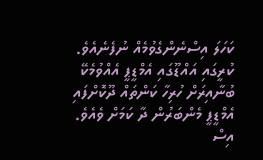ކަހަލަ އިސްނެންގެވުމެއް ނުފެނެއެވެ. ކުރީގައި އައްޑޫގައި އެމްޑީޕީ އެއްވުމެކޭ ބުނާއިރަށް ހުރިހާ ކަންތައް ދޫކޮށްފައި އެމްޑީޕީ މެންބަރުން ދާ ކަމަށް ވެއެވެ.
އިސް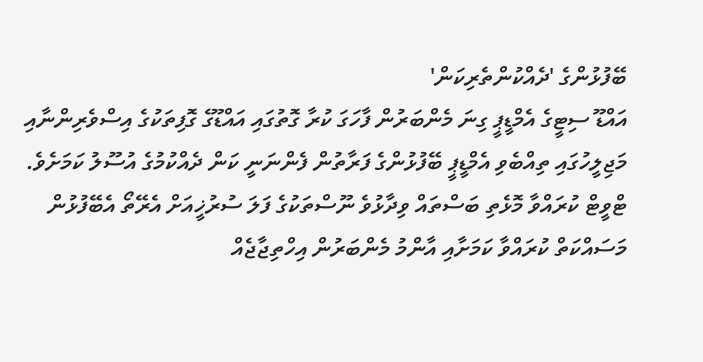ބޭފުޅުންގެ 'ދެއްކުންތެރިކަން'
އައްޑޫ ސިޓީގެ އެމްޑީޕީ ގިނަ މެންބަރުން ފާހަގަ ކުރާ ގޮތުގައި އައްޑޫގެ ގޮފިތަކުގެ އިސްވެރިންނާއި މަޖިލީހުގައި ތިއްބެވި އެމްޑީޕީ ބޭފުޅުންގެ ފަރާތުން ފެންނަނީ ކަން ދެއްކުމުގެ އުސޫލު ކަމަށެވެ. ޓްވީޓް ކުރައްވާ މޮޅެތި ބަސްތައް ވިދާޅުވެ ނޫސްތަކުގެ ފަލަ ސުރުޚީއަށް އެރޭތޯ އެބޭފުޅުން މަސައްކަތް ކުރައްވާ ކަމަށާއި އާންމު މެންބަރުން އިހްތިޖާޖެއް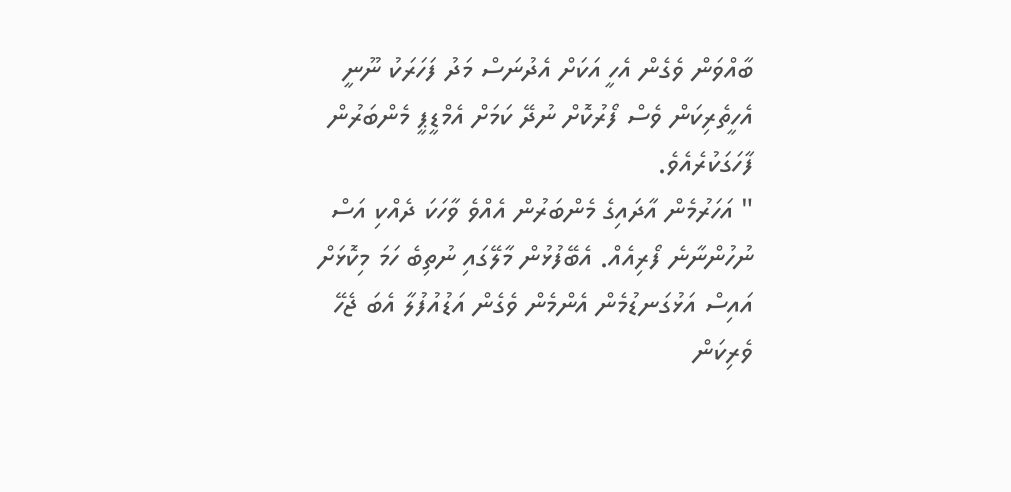ބާއްވަން ވެގެން އެހީ އަކަށް އެދުނަސް މަދު ފަހަރަކު ނޫނީ އެހީތެރިކަން ވެސް ފޯރުކޮށް ނުދޭ ކަމަށް އެމްޑީޕީ މެންބަރުން ފާހަގަކުރެއެވެ.
" އަހަރުމެން އާދައިގެ މެންބަރުން އެއްވެ ވާހަކަ ދެއްކި އަސް ނުހުންނާނެ ފޯރިއެއް. އެބޭފުޅުން މާލޭގައި ނުތިބެ ހަމަ މިކޮޅަށް އައިސް އަޅުގަނޑުމެން އެންމެން ވެގެން އަޑުއުފުލާ އެބަ ޖެހޭ ވެރިކަން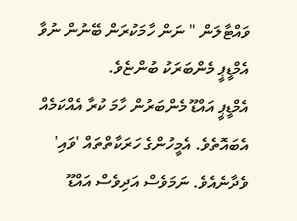ވައްޓާލަން " ނަން ހާމަކުރަން ބޭނުން ނުވާ އެމްޑީޕީ މެންބަރަކު ބުންޏެވެ.
އެމްޑީޕީ އައްޑޫ މެންބަރުން ހާމަ ކުރާ އެއްކަމެއް އެބައޮތެވެ. އެމީހުންގެ ހަރަކާތްތައް 'ވައި' ވެދާނެއެވެ. ނަމަވެސް އަދިވެސް އައްޑޫ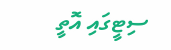ސިޓީގައި އޮތީ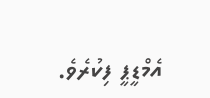އެމްޑީޕީ ފިކުރެވެ.